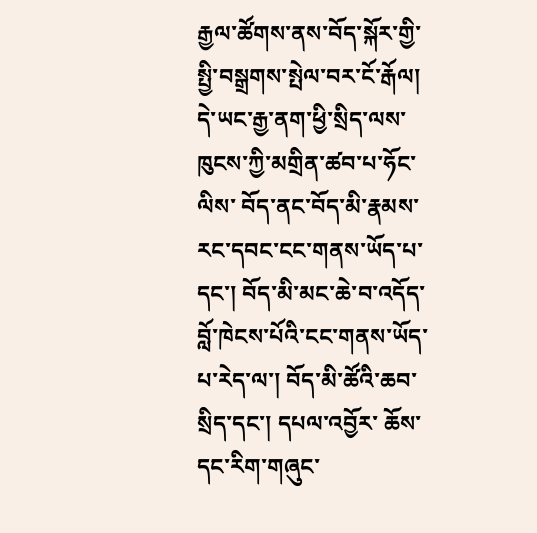རྒྱལ་ཚོགས་ནས་བོད་སྐོར་གྱི་སྤྱི་བསྒྲགས་སྤེལ་བར་ངོ་རྒོལ།
དེ་ཡང་རྒྱ་ནག་ཕྱི་སྲིད་ལས་ཁུངས་ཀྱི་མགྲིན་ཚབ་པ་ཧོང་ལིས་ བོད་ནང་བོད་མི་རྣམས་རང་དབང་ངང་གནས་ཡོད་པ་དང་། བོད་མི་མང་ཆེ་བ་འདོད་བློ་ཁེངས་པོའི་ངང་གནས་ཡོད་པ་རེད་ལ་། བོད་མི་ཚོའི་ཆབ་སྲིད་དང་། དཔལ་འབྱོར་ ཆོས་དང་རིག་གཞུང་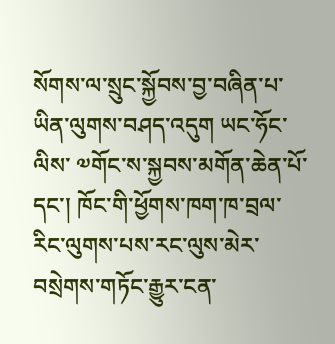སོགས་ལ་སྲུང་སྐྱོབས་བྱ་བཞིན་པ་ཡིན་ལུགས་བཤད་འདུག ཡང་ཧོང་ལིས་ ༧གོང་ས་སྐྱབས་མགོན་ཆེན་པོ་དང་། ཁོང་གི་ཕྱོགས་ཁག་ཁ་བྲལ་རིང་ལུགས་པས་རང་ལུས་མེར་བསྲེགས་གཏོང་རྒྱུར་ངན་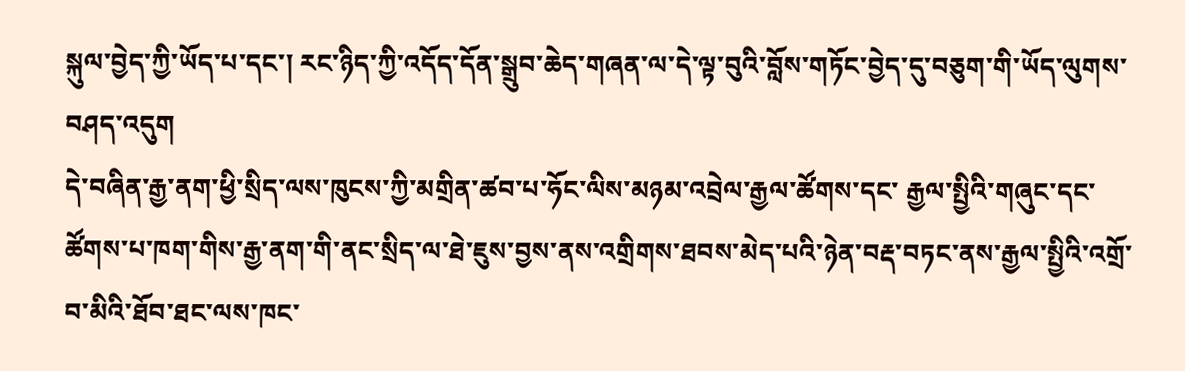སྐུལ་བྱེད་ཀྱི་ཡོད་པ་དང་། རང་ཉིད་ཀྱི་འདོད་དོན་སྒྲུབ་ཆེད་གཞན་ལ་དེ་ལྟ་བུའི་བློས་གཏོང་བྱེད་དུ་བཅུག་གི་ཡོད་ལུགས་བཤད་འདུག
དེ་བཞིན་རྒྱ་ནག་ཕྱི་སྲིད་ལས་ཁུངས་ཀྱི་མགྲིན་ཚབ་པ་ཧོང་ལིས་མཉམ་འབྲེལ་རྒྱལ་ཚོགས་དང་ རྒྱལ་སྤྱིའི་གཞུང་དང་ཚོགས་པ་ཁག་གིས་རྒྱ་ནག་གི་ནང་སྲིད་ལ་ཐེ་ཇུས་བྱས་ནས་འགྲིགས་ཐབས་མེད་པའི་ཉེན་བརྡ་བཏང་ནས་རྒྱལ་སྤྱིའི་འགྲོ་བ་མིའི་ཐོབ་ཐང་ལས་ཁང་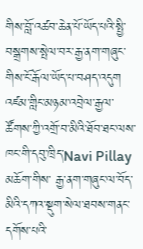གིས་བློ་འཚབ་ཆེན་པོ་ཡོད་པའི་སྤྱི་བསྒྲགས་སྤེལ་བར་རྒྱ་ནག་གཞུང་གིས་ངོ་རྒོལ་ཡོད་པ་བཤད་འདུག
འཛམ་གླིང་མཉམ་འབྲེལ་རྒྱལ་ཚོགས་ཀྱི་འགྲོ་བ་མིའི་ཐོབ་ཐང་ལས་ཁང་གི་དབུ་ཁྲིད་Navi Pillay མཆོག་གིས་ རྒྱ་ནག་གཞུང་ལ་བོད་མིའི་དཀའ་སྡུག་སེལ་ཐབས་གནང་དགོས་པའི་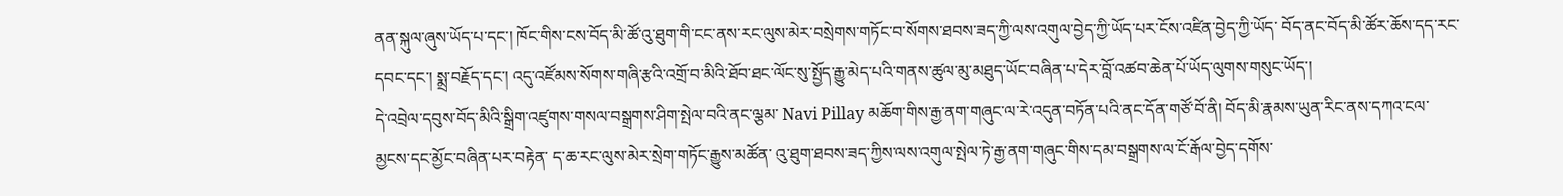ནན་སྐུལ་ཞུས་ཡོད་པ་དང་། ཁོང་གིས་ངས་བོད་མི་ཚོ་འུ་ཐུག་གི་ངང་ནས་རང་ལུས་མེར་བསྲེགས་གཏོང་བ་སོགས་ཐབས་ཟད་ཀྱི་ལས་འགུལ་བྱེད་ཀྱི་ཡོད་པར་ངོས་འཛིན་བྱེད་ཀྱི་ཡོད་ བོད་ནང་བོད་མི་ཚོར་ཆོས་དད་རང་དབང་དང་། སྨྲ་བརྗོད་དང་། འདུ་འཛོམས་སོགས་གཞི་རྩའི་འགྲོ་བ་མིའི་ཐོབ་ཐང་ལོང་སུ་སྤྱོད་རྒྱུ་མེད་པའི་གནས་ཚུལ་མུ་མཐུད་ཡོང་བཞིན་པ་དེར་བློ་འཚབ་ཆེན་པོ་ཡོད་ལུགས་གསུང་ཡོད་།
དེ་འབྲེལ་དབུས་བོད་མིའི་སྒྲིག་འཛུགས་གསལ་བསྒྲགས་ཤིག་སྤེལ་བའི་ནང་ལྕམ་ Navi Pillay མཆོག་གིས་རྒྱ་ནག་གཞུང་ལ་རེ་འདུན་བཏོན་པའི་ནང་དོན་གཙོ་བོ་ནི། བོད་མི་རྣམས་ཡུན་རིང་ནས་དཀའ་ངལ་མྱངས་དང་མྱོང་བཞིན་པར་བརྟེན་ ད་ཆ་རང་ལུས་མེར་སྲེག་གཏོང་རྒྱུས་མཚོན་ འུ་ཐུག་ཐབས་ཟད་ཀྱིས་ལས་འགུལ་སྤེལ་ཏེ་རྒྱ་ནག་གཞུང་གིས་དམ་བསྒྲགས་ལ་ངོ་རྒོལ་བྱེད་དགོས་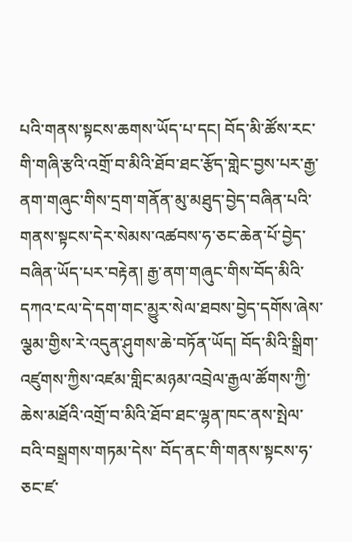པའི་གནས་སྟངས་ཆགས་ཡོད་པ་དང། བོད་མི་ཚོས་རང་གི་གཞི་རྩའི་འགྲོ་བ་མིའི་ཐོབ་ཐང་རྩོད་གླེང་བྱས་པར་རྒྱ་ནག་གཞུང་གིས་དྲག་གནོན་མུ་མཐུད་བྱེད་བཞིན་པའི་གནས་སྟངས་དེར་སེམས་འཚབས་ཧ་ཅང་ཆེན་པོ་བྱེད་བཞིན་ཡོད་པར་བརྟེན། རྒྱ་ནག་གཞུང་གིས་བོད་མིའི་དཀའ་ངལ་དེ་དག་གང་མྱུར་སེལ་ཐབས་བྱེད་དགོས་ཞེས་ལྕམ་གྱིས་རེ་འདུན་ཤུགས་ཆེ་བཏོན་ཡོད། བོད་མིའི་སྒྲིག་འཛུགས་ཀྱིས་འཛམ་གླིང་མཉམ་འབྲེལ་རྒྱལ་ཚོགས་ཀྱི་ཆེས་མཐོའི་འགྲོ་བ་མིའི་ཐོབ་ཐང་ལྷན་ཁང་ནས་སྤེལ་བའི་བསྒྲགས་གཏམ་དེས་ བོད་ནང་གི་གནས་སྟངས་ཧ་ཅང་ཛ་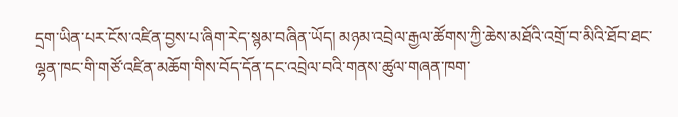དྲག་ཡིན་པར་ངོས་འཛིན་བྱས་པ་ཞིག་རེད་སྙམ་བཞིན་ཡོད། མཉམ་འབྲེལ་རྒྱལ་ཚོགས་ཀྱི་ཆེས་མཐོའི་འགྲོ་བ་མིའི་ཐོབ་ཐང་ལྷན་ཁང་གི་གཙོ་འཛིན་མཆོག་གིས་བོད་དོན་དང་འབྲེལ་བའི་གནས་ཚུལ་གཞན་ཁག་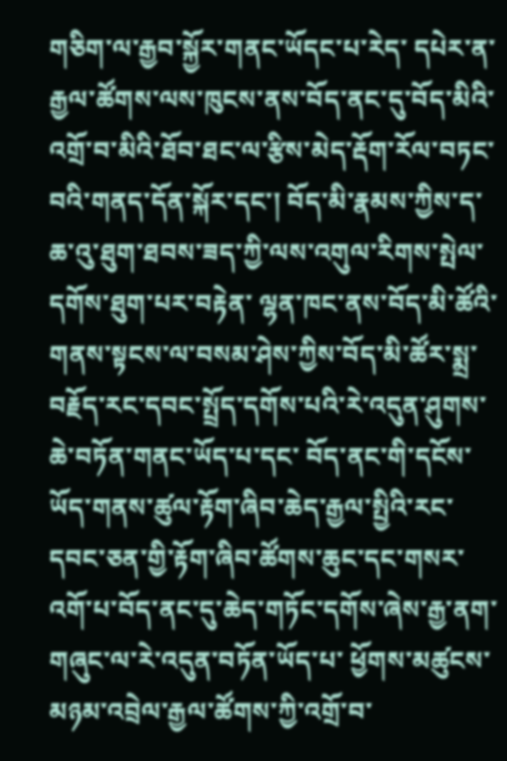གཅིག་ལ་རྒྱབ་སྐྱོར་གནང་ཡོདང་པ་རེད་ དཔེར་ན་ རྒྱལ་ཚོགས་ལས་ཁུངས་ནས་བོད་ནང་དུ་བོད་མིའི་འགྲོ་བ་མིའི་ཐོབ་ཐང་ལ་རྩིས་མེད་རྡོག་རོལ་བཏང་བའི་གནད་དོན་སྐོར་དང་། བོད་མི་རྣམས་ཀྱིས་ད་ཆ་འུ་ཐུག་ཐབས་ཟད་ཀྱི་ལས་འགུལ་རིགས་སྤེལ་དགོས་ཐུག་པར་བརྟེན་ ལྷན་ཁང་ནས་བོད་མི་ཚོའི་གནས་སྟངས་ལ་བསམ་ཤེས་ཀྱིས་བོད་མི་ཚོར་སྨྲ་བརྗོད་རང་དབང་སྤྲོད་དགོས་པའི་རེ་འདུན་ཤུགས་ཆེ་བཏོན་གནང་ཡོད་པ་དང་ བོད་ནང་གི་དངོས་ཡོད་གནས་ཚུལ་རྟོག་ཞིབ་ཆེད་རྒྱལ་སྤྱིའི་རང་དབང་ཅན་གྱི་རྟོག་ཞིབ་ཚོགས་ཆུང་དང་གསར་འགོ་པ་བོད་ནང་དུ་ཆེད་གཏོང་དགོས་ཞེས་རྒྱ་ནག་གཞུང་ལ་རེ་འདུན་བཏོན་ཡོད་པ་ ཕྱོགས་མཚུངས་ མཉམ་འབྲེལ་རྒྱལ་ཚོགས་ཀྱི་འགྲོ་བ་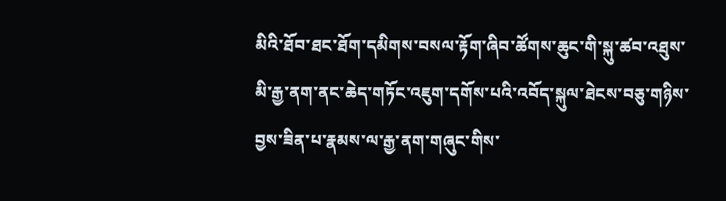མིའི་ཐོབ་ཐང་ཐོག་དམིགས་བསལ་རྟོག་ཞིབ་ཚོགས་ཆུང་གི་སྐུ་ཚབ་འཐུས་མི་རྒྱ་ནག་ནང་ཆེད་གཏོང་འཇུག་དགོས་པའི་འབོད་སྐུལ་ཐེངས་བཅུ་གཉིས་བྱས་ཟིན་པ་རྣམས་ལ་རྒྱ་ནག་གཞུང་གིས་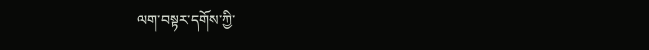ལག་བསྟར་དགོས་ཀྱི་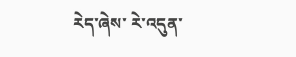རེད་ཞེས་ རེ་འདུན་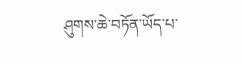ཤུགས་ཆེ་བཏོན་ཡོད་པ་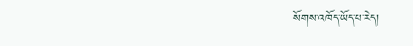སོགས་འཁོད་ཡོད་པ་རེད།